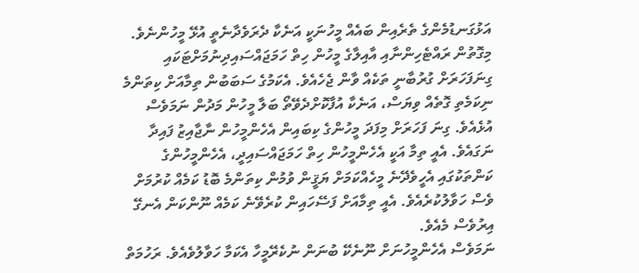އަޅުގަނޑުމެންގެ ތެރެއިން ބައެއް މީހުނަކީ އަނެކާ ދެރަވެދާނެތީ އުޅޭ މީހުންނެވެ. މިގޮތުން ރައްޓެހިންނާއި އާއިލާގެ މީހުން ހިތް ހަމަޖައްސައިދިނުމަށްޓަކައި ގިނަފަހަރަށް ގުރުބާނީ ތަކެއް ވާން ޖެހެއެވެ. އެކަމުގެ ސަބަބުން ތިމާއަށް ކިތަންމެ ނިކަމެތި ގޮތެއް ވިޔަސް، އަނެކާ އުފާކޮށްދެވޭތޯ ބަލާ މީހުން މަދުން ނަމަވެސް އުޅެއެވެ. ގިނަ ފަހަރަށް މިފަދަ މީހުންގެ ކިބައިން އެހެންމީހުން ނާޖާއިޒު ފައިދާ ނަގައެވެ. އެއީ ތިމާ އަކީ އެހެންމީހުން ހިތް ހަމަޖައްސައިދީ، އެހެންމީހުންގެ ކަންތަކުގައި އެހީވެދޭނެ މީހެއްކަމަށް ޔަޤީން ވުމުން ކިތަންމެ ބޮޑު ކަމެއް ކުރުމަށް ވެސް ހަވާލުކުރެއެވެ. އެއީ ތިމާއަށް ފަސޭހައިން ކުރެވޭނެ ކަމެއް ނޫންކަން އެނގޭ އިރުވެސް މެއެވެ.
ނަމަވެސް އެހެންމީހުނަށް ނޫނެކޭ ބުނަން ނުކެރޭމީހާ އެކަމާ ހަވާލުވެއެވެ. ރަހުމަތް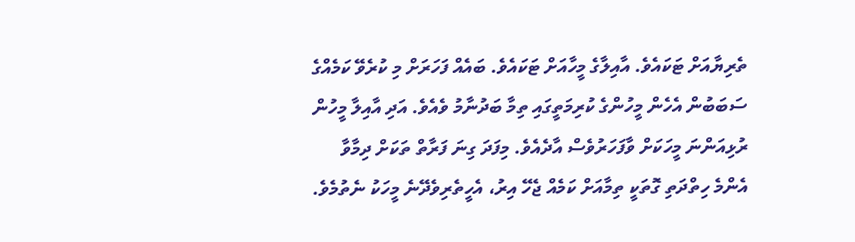ތެރިޔާއަށް ޓަކައެވެ. އާއިލާގެ މީހާއަށް ޓަކައެވެ. ބައެއް ފަހަރަށް މި ކުރެވޭ ކަމެއްގެ ސަބަބުން އެހެން މީހުންގެ ކުރިމަތީގައި ތިމާ ބަދުނާމު ވެއެވެ. އަދި އާއިލާ މީހުން ރުޅިއަންނަ މީހަކަށް ވާފަހަރުވެސް އާދެއެވެ. މިފަދަ ގިނަ ފަރާތް ތަކަށް ދިމާވާ އެންމެ ހިތްދަތި ގޮތަކީ ތިމާއަށް ކަމެއް ޖެހޭ އިރު، އެހީތެރިވެދޭނެ މީހަކު ނެތުމެވެ.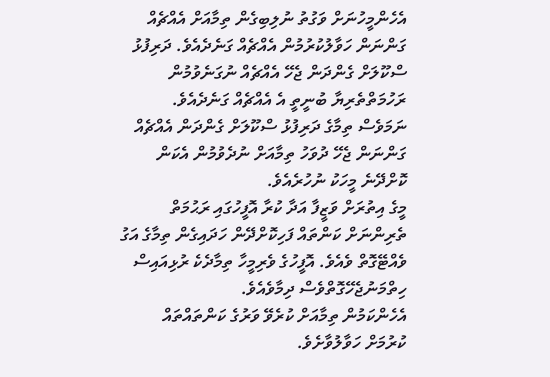އެހެންމީހުނަށް ވަގުތު ނުލިބިގެން ތިމާއަށް އެއްޗެއް ގަންނަން ހަވާލުކުރުމުން އެއްޗެއް ގަނެދެއެވެ. ދަރިފުޅު ސްކޫލަށް ގެންދަން ޖެހޭ އެއްޗެއް ނުގަނެވުމުން ރަހުމަތްތެރިޔާ ބުނީތީ އެ އެއްޗެއް ގަނެދެއެވެ. ނަމަވެސް ތިމާގެ ދަރިފުޅު ސްކޫލަށް ގެންދަން އެއްޗެއް ގަންނަން ޖެހޭ ދުވަހު ތިމާއަށް ނުދެވުމުން އެކަން ކޮށްދޭނެ މީހަކު ނުހުރެއެވެ.
މީގެ އިތުރަށް ވަޒީފާ އަދާ ކުރާ އޮފީހުގައި ރަޙުމަތް ތެރިންނަށް ކަންތައް ފަހިކޮށްދޭން ހަދައިގެން ތިމާގެ އަގު ވެއްޓޭގޮތް ވެއެވެ. އޮފީހުގެ ވެރިމީހާ ތިމާދެކެ ރުޅިއައިސް ހިތްމަނުޖެހޭގޮތްވެސް ދިމާވެއެވެ.
އެހެންކަމުން ތިމާއަށް ކުރެވޭ ވަރުގެ ކަންތައްތައް ކުރުމަށް ހަވާލުވާށެވެ.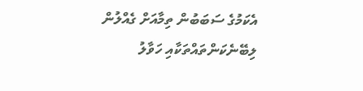އެކަމުގެ ސަބަބުން ތިމާއަށް ގެއްލުން ލިބޭނެކަންތައްތަކާއި ހަވާލު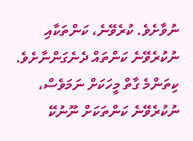ނުވާށެވެ. ކުރެވޭނެ، ކަންތަކާއި ނުކުރެވޭނެ ކަންތައް ދެނެގަންނާށެވެ. ކިތަންމެ ގާތް މީހަކަށް ނަމަވެސް، ނުކުރެވޭނެ ކަންތަކަށް ނޫނުކޭ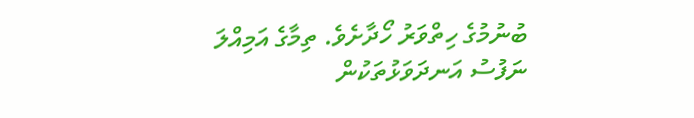ބުނުމުގެ ހިތްވަރު ހޯދާށެވެ. ތިމާގެ އަމިއްލަ ނަފުސު އަނދަވަޅުތަކުން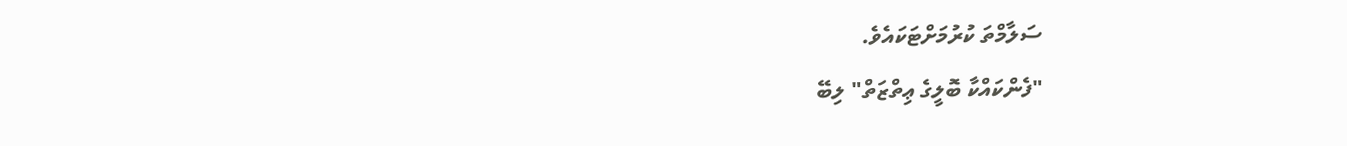ސަލާމްތަ ކުރުމަށްޓަކައެވެ.
"ފެންކައްކާ ބޮލީގެ ޢިތްޒަތް" ލިބޭ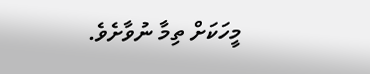މީހަކަށް ތިމާ ނުވާށެވެ.